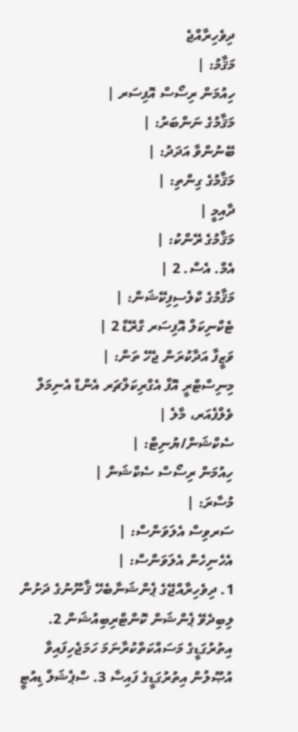ދިވެހިރާއްޖެ
މަޤާމު: |
ހިއުމަން ރިސޯސް އޮފިސަރ |
މަޤާމުގެ ނަންބަރު: |
ބޭނުންވާ އަދަދު: |
މަޤާމުގެ ގިންތި: |
ދާއިމީ |
މަޤާމުގެ ރޭންކު: |
އެމް. އެސް. 2 |
މަޤާމުގެ ކްލެސިފިކޭޝަން: |
ޓެކްނިކަލް އޮފިސަރ ގްރޭޑް 2 |
ވަޒީފާ އަދާކުރަން ޖެހޭ ތަން: |
މިނިސްޓްރީ އޮފް އެގްރިކަލްޗަރ އެންޑް އެނިމަލް ވެލްފެއަރ، މާލެ |
ސެކްޝަން/ޔުނިޓް: |
ހިއުމަން ރިސޯސް ސެކްޝަން |
މުސާރަ: |
ސަރވިސް އެލަވަންސް: |
އެހެނިހެން އެލަވަންސް: |
1. ދިވެހިރާއްޖޭގެ ޕެންޝަނާބެހޭ ޤާނޫނުގެ ދަށުން ލިބިދެވޭ ޕެންޝަން ކޮންޓްރިބިއުޝަން 2. އިތުރުގަޑީގެ މަސައްކަތްކުރާނަމަ ހަމަޖެހިފައިވާ އުޞޫލުން އިތުރުގަޑީގެ ފައިސާ 3. ސްޕެޝަލް ޑިއުޓީ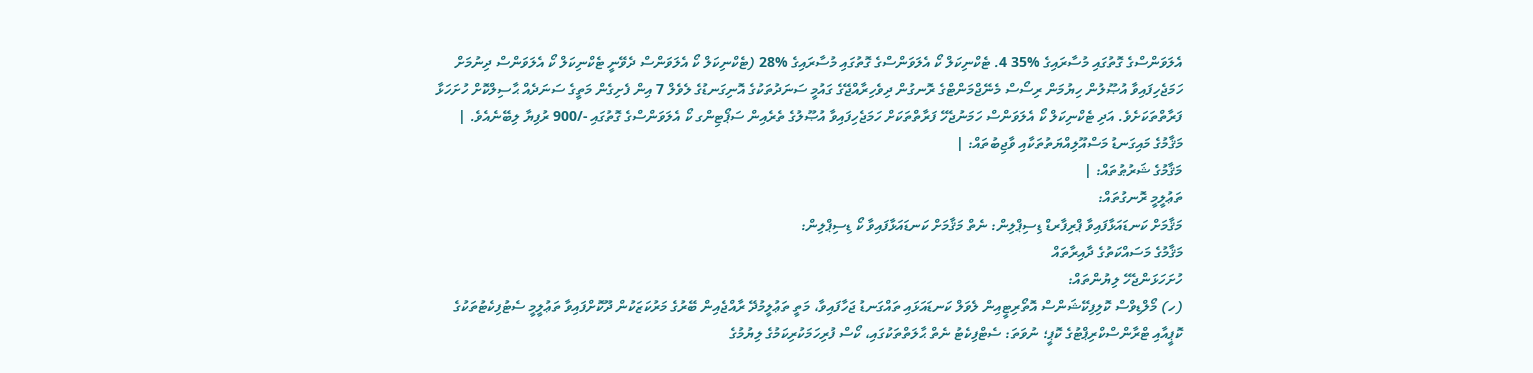އެލަވަންސްގެ ގޮތުގައި މުސާރައިގެ %35 4. ޓެކްނިކަލް ކޯ އެލަވަންސްގެ ގޮތުގައި މުސާރައިގެ %28 (ޓެކްނިކަލް ކޯ އެލަވަންސް ދެވޭނީ ޓެކްނިކަލް ކޯ އެލަވަންސް ދިނުމަށް ހަމަޖެހިފައިވާ އުޞޫލުން ހިޔުމަން ރިސޯސް މެނޭޖްމަންޓްގެ ރޮނގުން ދިވެހިރާއްޖޭގެ ގައުމީ ސަނަދުތަކުގެ އޮނިގަނޑުގެ ލެވެލް 7 އިން ފެށިގެން މަތީގެ ސަނަދެއް ޙާސިލްކޮށް ހުށަހަޅާ ފަރާތްތަކަށެވެ. އަދި ޓެކްނިކަލް ކޯ އެލަވަންސް ހަމަނުޖެހޭ ފަރާތްތަކަށް ހަމަޖެހިފައިވާ އުޞޫލުގެ ތެރެއިން ސަޕޯޓިންގ ކޯ އެލަވަންސްގެ ގޮތުގައި -/900 ރުފިޔާ ލިބޭނެއެވެ. |
މަޤާމުގެ މައިގަނޑު މަސްއޫލިއްޔަތުތަކާއި ވާޖިބުތައް: |
މަޤާމުގެ ޝަރުޠުތައް: |
ތަޢުލީމީ ރޮނގުތައް:
މަޤާމަށް ކަނޑައަޅާފައިވާ ޕްރިފާރޑް ޑިސިޕްލިން: ނެތް މަޤާމަށް ކަނޑައަޅާފައިވާ ކޯ ޑިސިޕްލިން:
މަޤާމުގެ މަސައްކަތުގެ ދާއިރާތައް
ހުށަހަޅަންޖެހޭ ލިޔުންތައް:
(ހ) މޯލްޑިވްސް ކޮލިފިކޭޝަންސް އޮތޯރިޓީއިން ލެވަލް ކަނޑައަޅައި ތައްގަނޑު ޖަހާފައިވާ، މަތީ ތަޢުލީމުދޭ ރާއްޖެއިން ބޭރުގެ މަރުކަޒަކުން ދޫކޮށްފައިވާ ތަޢުލީމީ ސެޓުފިކެޓުތަކުގެ ކޮޕީއާއި ޓްރާންސްކްރިޕްޓުގެ ކޮޕީ؛ ނުވަތަ: ސެޓްފިކެޓު ނެތް ޙާލަތްތަކުގައި، ކޯސް ފުރިހަމަކުރިކަމުގެ ލިޔުމުގެ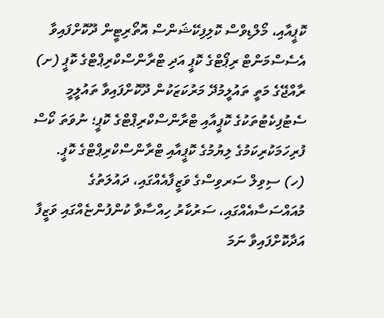ކޮޕީއާއި، މޯލްޑިވްސް ކޮލިފިކޭޝަންސް އޮތޯރިޓީން ދޫކޮށްފައިވާ އެސެސްމަންޓް ރިޕޯޓްގެ ކޮޕީ އަދި ޓްރާންސްކްރިޕްޓްގެ ކޮޕީ (ށ) ރާއްޖޭގެ މަތީ ތައުލީމުދޭ މަރުކަޒަކުން ދޫކޮށްފައިވާ ތައުލީމީ ސެޓުފިކެޓުތަކުގެ ކޮޕީއާއި ޓްރާންސްކްރިޕްޓްގެ ކޮޕީ؛ ނުވަތަ ކޯސް ފުރިހަމަކުރިކަމުގެ ލިޔުމުގެ ކޮޕީއާއި ޓްރާންސްކްރިޕްޓްގެ ކޮޕީ.
(ހ) ސިވިލް ސަރވިސްގެ ވަޒީފާއެއްގައި، ދައުލަތުގެ މުއައްސަސާއެއްގައި، ސަރުކާރު ހިއްސާވާ ކުންފުންޏެއްގައި ވަޒީފާ އަދާކޮށްފައިވާ ނަމަ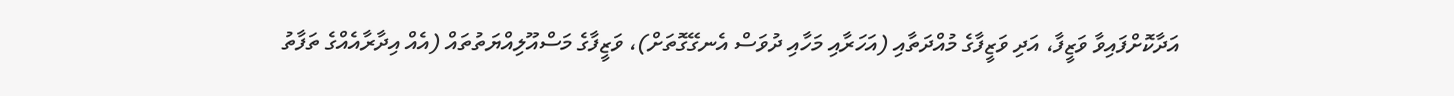އަދާކޮށްފައިވާ ވަޒީފާ، އަދި ވަޒީފާގެ މުއްދަތާއި (އަހަރާއި މަހާއި ދުވަސް އެނގޭގޮތަށް)، ވަޒީފާގެ މަސްއޫލިއްޔަތުތައް (އެއް އިދާރާއެއްގެ ތަފާތު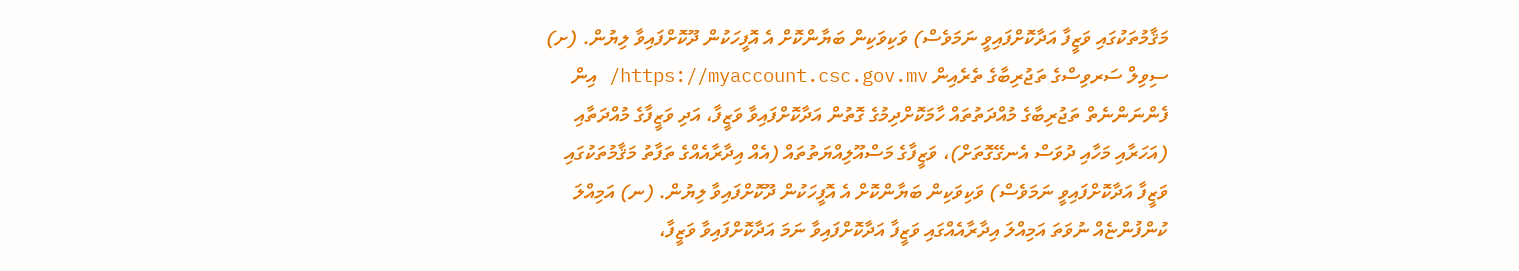މަޤާމުތަކުގައި ވަޒީފާ އަދާކޮށްފައިވީ ނަމަވެސް) ވަކިވަކިން ބަޔާންކޮށް އެ އޮފީހަކުން ދޫކޮށްފައިވާ ލިޔުން. (ށ) ސިވިލް ސަރވިސްގެ ތަޖުރިބާގެ ތެރެއިން https://myaccount.csc.gov.mv/ އިން ފެންނަންނެތް ތަޖުރިބާގެ މުއްދަތުތައް ހާމަކޮށްދިމުގެ ގޮތުން އަދާކޮށްފައިވާ ވަޒީފާ، އަދި ވަޒީފާގެ މުއްދަތާއި (އަހަރާއި މަހާއި ދުވަސް އެނގޭގޮތަށް)، ވަޒީފާގެ މަސްއޫލިއްޔަތުތައް (އެއް އިދާރާއެއްގެ ތަފާތު މަޤާމުތަކުގައި ވަޒީފާ އަދާކޮށްފައިވީ ނަމަވެސް) ވަކިވަކިން ބަޔާންކޮށް އެ އޮފީހަކުން ދޫކޮށްފައިވާ ލިޔުން. (ނ) އަމިއްލަ ކުންފުންޏެއް ނުވަތަ އަމިއްލަ އިދާރާއެއްގައި ވަޒީފާ އަދާކޮށްފައިވާ ނަމަ އަދާކޮށްފައިވާ ވަޒީފާ،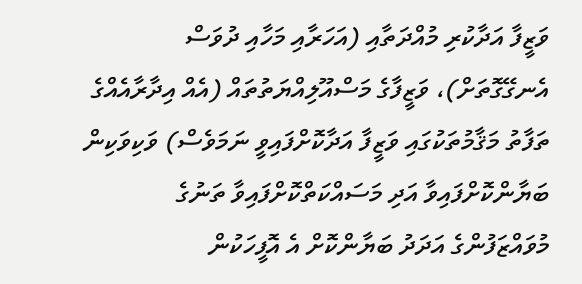ވަޒީފާ އަދާކުރި މުއްދަތާއި (އަހަރާއި މަހާއި ދުވަސް އެނގޭގޮތަށް)، ވަޒީފާގެ މަސްއޫލިއްޔަތުތައް (އެއް އިދާރާއެއްގެ ތަފާތު މަޤާމުތަކުގައި ވަޒީފާ އަދާކޮށްފައިވީ ނަމަވެސް) ވަކިވަކިން ބަޔާންކޮށްފައިވާ އަދި މަސައްކަތްކޮށްފައިވާ ތަނުގެ މުވައްޒަފުންގެ އަދަދު ބަޔާންކޮށް އެ އޮފީހަކުން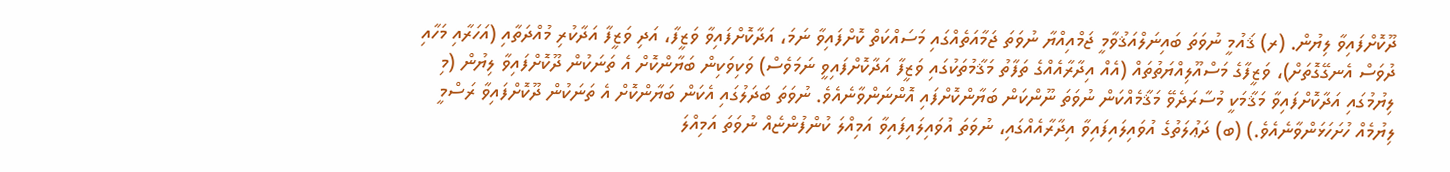ދޫކޮށްފައިވާ ލިޔުން. (ރ) ޤައުމީ ނުވަތަ ބައިނަލްއަޤުވާމީ ޖަމްއިއްޔާ ނުވަތަ ޖަމާއަތެއްގައި މަސައްކަތް ކޮށްފައިވާ ނަމަ، އަދާކޮށްފައިވާ ވަޒީފާ، އަދި ވަޒީފާ އަދާކުރި މުއްދަތާއި (އަހަރާއި މަހާއި ދުވަސް އެނގޭގޮތަށް)، ވަޒީފާގެ މަސްއޫލިއްޔަތުތައް (އެއް އިދާރާއެއްގެ ތަފާތު މަޤާމުތަކުގައި ވަޒީފާ އަދާކޮށްފައިވީ ނަމަވެސް) ވަކިވަކިން ބަޔާންކޮށް އެ ތަނަކުން ދޫކޮށްފައިވާ ލިޔުން (މި ލިޔުމުގައި އަދާކޮށްފައިވާ މަޤާމަކީ މުސާރަދެވޭ މަޤާމެއްކަން ނުވަތަ ނޫންކަން ބަޔާންކޮށްފައި އޮންނަންވާނެއެވެ. ނުވަތަ ބަދަލުގައި އެކަން ބަޔާންކޮށް އެ ތަނަކުން ދޫކޮށްފައިވާ ރަސްމީ ލިޔުމެއް ހުށަހަޅަންވާނެއެވެ.) (ބ) ދަޢުލަތުގެ އުވައިލައިފައިވާ އިދާރާއެއްގައި، ނުވަތަ އުވައިލައިފައިވާ އަމިއްލަ ކުންފުންޏެއް ނުވަތަ އަމިއްލަ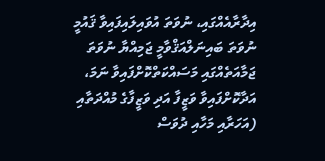އިދާރާއެއްގައި، ނުވަތަ އުވައިލައިފައިވާ ޤައުމީ ނުވަތަ ބައިނަލްއަޤްވާމީ ޖަމިއްޔާ ނުވަތަ ޖަމާއަތެއްގައި މަސައްކަތްކޮށްފައިވާ ނަމަ، އަދާކޮށްފައިވާ ވަޒީފާ އަދި ވަޒީފާގެ މުއްދަތާއި (އަހަރާއި މަހާއި ދުވަސް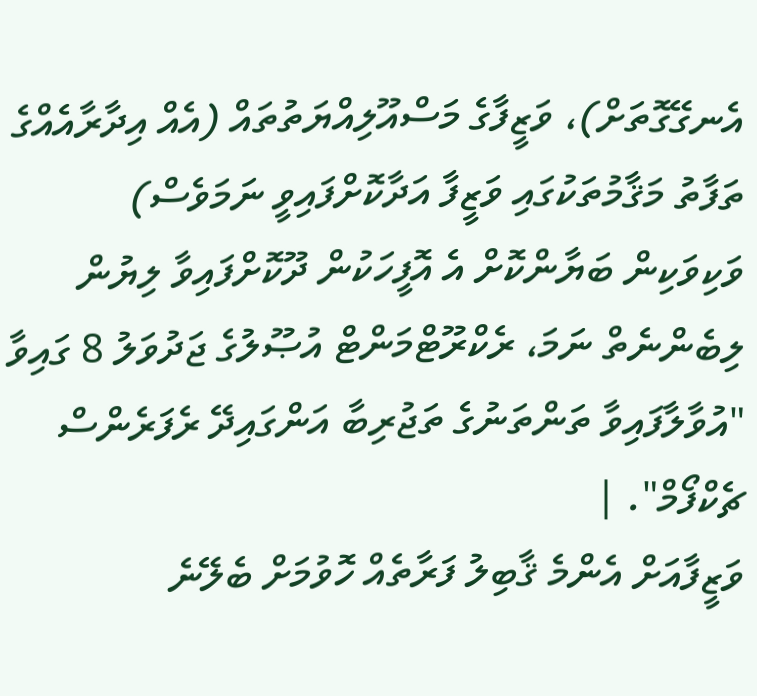އެނގޭގޮތަށް)، ވަޒީފާގެ މަސްއޫލިއްޔަތުތައް (އެއް އިދާރާއެއްގެ ތަފާތު މަޤާމުތަކުގައި ވަޒީފާ އަދާކޮށްފައިވީ ނަމަވެސް) ވަކިވަކިން ބަޔާންކޮށް އެ އޮފީހަކުން ދޫކޮށްފައިވާ ލިޔުން ލިބެންނެތް ނަމަ، ރެކްރޫޓްމަންޓް އުޞޫލުގެ ޖަދުވަލު 8 ގައިވާ "އުވާލާފައިވާ ތަންތަނުގެ ތަޖުރިބާ އަންގައިދޭ ރެފަރެންސް ޗެކްފޯމް". |
ވަޒީފާއަށް އެންމެ ޤާބިލު ފަރާތެއް ހޮވުމަށް ބެލޭނެ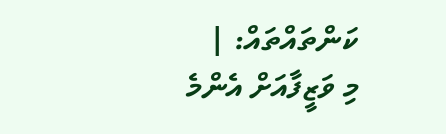ކަންތައްތައް: |
މި ވަޒީފާއަށް އެންމެ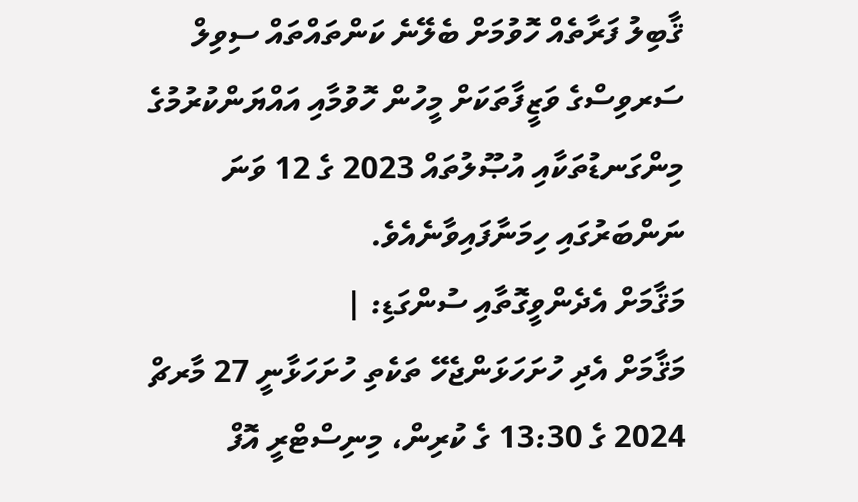ޤާބިލު ފަރާތެއް ހޮވުމަށް ބެލޭނެ ކަންތައްތައް ސިވިލް ސަރވިސްގެ ވަޒީފާތަކަށް މީހުން ހޮވުމާއި އައްޔަންކުރުމުގެ މިންގަނޑުތަކާއި އުޞޫލުތައް 2023 ގެ 12 ވަނަ ނަންބަރުގައި ހިމަނާފައިވާނެއެވެ.
މަޤާމަށް އެދެންވީގޮތާއި ސުންގަޑި: |
މަޤާމަށް އެދި ހުށަހަޅަންޖެހޭ ތަކެތި ހުށަހަޅާނީ 27 މާރޗް 2024 ގެ 13:30 ގެ ކުރިން، މިނިސްޓްރީ އޮފް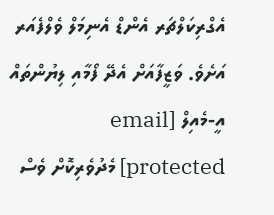އެގްރިކަލްޗަރ އެންޑް އެނިމަލް ވެލްފެއަރ އަށެވެ. ވަޒީފާއަށް އެދޭ ފޯމާއި ލިޔުންތައް އީ-މެއިލް [email protected] މެދުވެރިކޮށް ވެސް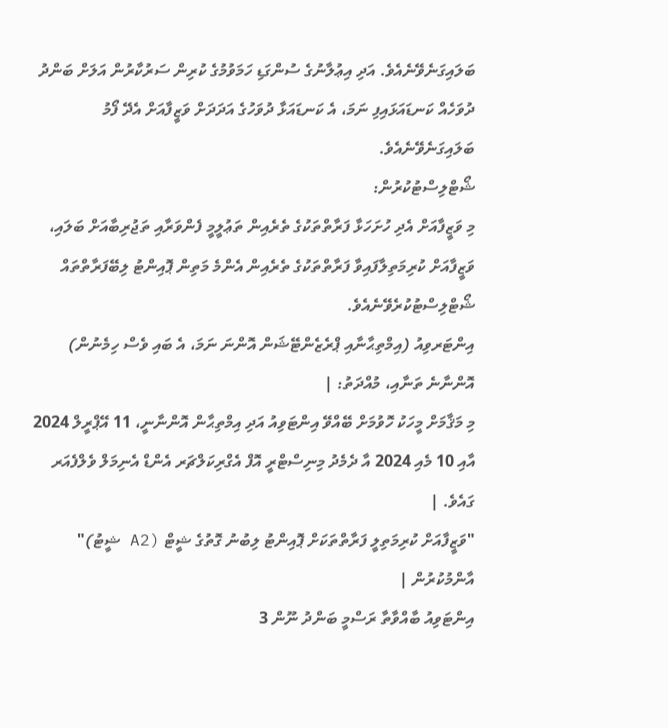ބަލައިގަނެވޭނެއެވެ. އަދި އިޢުލާނުގެ ސުންގަޑި ހަމަވުމުގެ ކުރިން ސަރުކާރުން އަލަށް ބަންދު ދުވަހެއް ކަނޑައަޅައިފި ނަމަ، އެ ކަނޑައަޅާ ދުވަހުގެ އަދަދަށް ވަޒީފާއަށް އެދޭ ފޯމު ބަލައިގަނެވޭނެއެވެ.
ޝޯޓްލިސްޓުކުރުން:
މި ވަޒީފާއަށް އެދި ހުށަހަޅާ ފަރާތްތަކުގެ ތެރެއިން ތަޢުލީމީ ފެންވަރާއި ތަޖުރިބާއަށް ބަލައި، ވަޒީފާއަށް ކުރިމަތިލާފައިވާ ފަރާތްތަކުގެ ތެރެއިން އެންމެ މަތިން ޕޮއިންޓު ލިބޭފަރާތްތައް ޝޯޓްލިސްޓުކުރެވޭނެއެވެ.
އިންޓަރވިއު (އިމްތިޙާނާއި ޕްރެޒެންޓޭޝަން އޮންނަ ނަމަ، އެ ބައި ވެސް ހިމެނުން) އޮންނާނެ ތަނާއި، މުއްދަތު: |
މި މަޤާމަށް މީހަކު ހޮވުމަށް ބޭއްވޭ އިންޓަވިއު އަދި އިމްތިޙާން އޮންނާނީ، 11 އޭޕްރީލް 2024 އާއި 10 މެއި 2024 އާ ދެމެދު މިނިސްޓްރީ އޮފް އެގްރިކަލްޗަރ އެންޑް އެނިމަލް ވެލްފެއަރ ގައެވެ. |
"ވަޒީފާއަށް ކުރިމަތިލީ ފަރާތްތަކަށް ޕޮއިންޓު ލިބުނު ގޮތުގެ ޝީޓް (A2 ޝީޓު)" އާންމުކުރުން |
އިންޓަވިއު ބާއްވާތާ ރަސްމީ ބަންދު ނޫން 3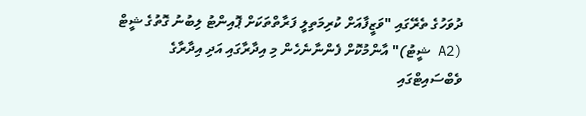ދުވަހުގެ ތެރޭގައި "ވަޒީފާއަށް ކުރިމަތިލީ ފަރާތްތަކަށް ޕޮއިންޓު ލިބުނު ގޮތުގެ ޝީޓް (A2 ޝީޓު)" އާންމުކޮށް ފެންނާނެހެން މި އިދާރާގައި އަދި އިދާރާގެ ވެބްސައިޓްގައި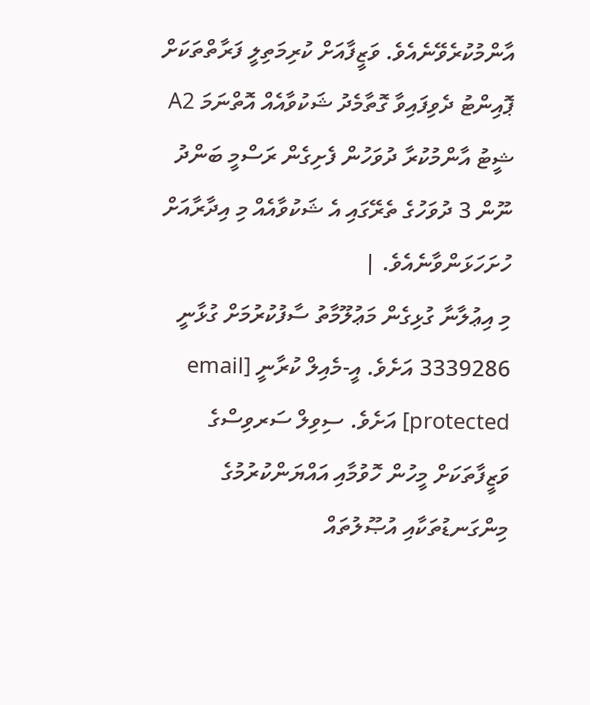އާންމުކުރެވޭނެއެވެ. ވަޒީފާއަށް ކުރިމަތިލީ ފަރާތްތަކަށް ޕޮއިންޓު ދެވިފައިވާ ގޮތާމެދު ޝަކުވާއެއް އޮތްނަމަ A2 ޝީޓު އާންމުކުރާ ދުވަހުން ފެށިގެން ރަސްމީ ބަންދު ނޫން 3 ދުވަހުގެ ތެރޭގައި އެ ޝަކުވާއެއް މި އިދާރާއަށް ހުށަހަޅަންވާނެއެވެ. |
މި އިޢުލާނާ ގުޅިގެން މަޢުލޫމާތު ސާފުކުރުމަށް ގުޅާނީ 3339286 އަށެވެ. އީ-މެއިލް ކުރާނީ [email protected] އަށެވެ. ސިވިލް ސަރވިސްގެ ވަޒީފާތަކަށް މީހުން ހޮވުމާއި އައްޔަންކުރުމުގެ މިންގަނޑުތަކާއި އުޞޫލުތައް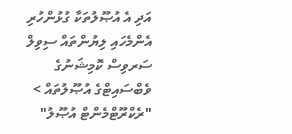އަދި އެ އުޞޫލުތަކާ ގުޅުންހުރި އެންމެހައި ލިޔުންތައް ސިވިލް ސަރވިސް ކޮމިޝަނުގެ ވެބްސައިޓްގެ އުޞޫލުތައް > "ރެކްރޫޓްމެންޓް އުޞޫލު"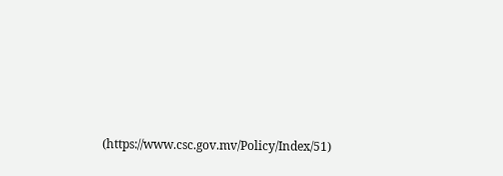(https://www.csc.gov.mv/Policy/Index/51)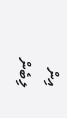އިން ލިބެން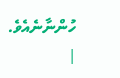ހުންނާނެއެވެ. |